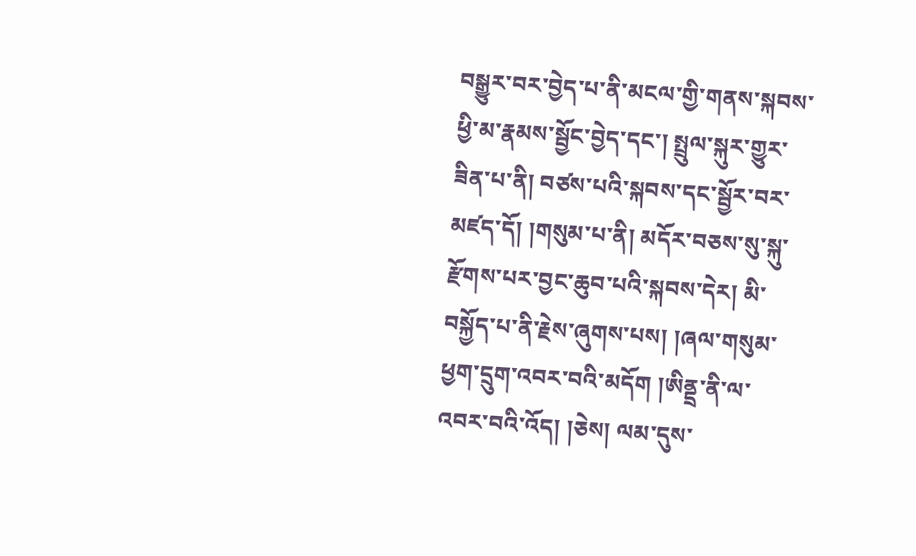བསྒྱུར་བར་བྱེད་པ་ནི་མངལ་གྱི་གནས་སྐབས་ཕྱི་མ་རྣམས་སྦྱོང་བྱེད་དང་། སྤྲུལ་སྐུར་གྱུར་ཟིན་པ་ནི། བཙས་པའི་སྐབས་དང་སྦྱོར་བར་མཛད་དོ། །གསུམ་པ་ནི། མདོར་བཅས་སུ་སྐུ་རྫོགས་པར་བྱང་ཆུབ་པའི་སྐབས་དེར། མི་བསྐྱོད་པ་ནི་རྗེས་ཞུགས་པས། །ཞལ་གསུམ་ཕྱག་དྲུག་འབར་བའི་མདོག །ཨིནྡྲ་ནི་ལ་འབར་བའི་འོད། །ཅེས། ལམ་དུས་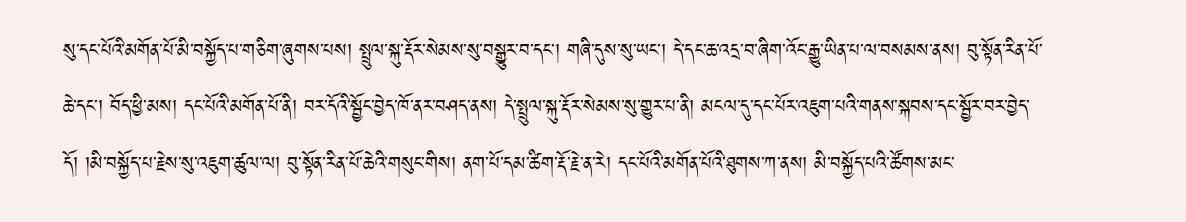སུ་དང་པོའི་མགོན་པོ་མི་བསྐྱོད་པ་གཅིག་ཞུགས་པས། སྤྲུལ་སྐུ་རྡོར་སེམས་སུ་བསྒྱུར་བ་དང་། གཞི་དུས་སུ་ཡང་། དེ་དང་ཆ་འདྲ་བ་ཞིག་འོང་རྒྱུ་ཡིན་པ་ལ་བསམས་ནས། བུ་སྟོན་རིན་པོ་ཆེ་དང་། བོད་ཕྱི་མས། དང་པོའི་མགོན་པོ་ནི། བར་དོའི་སྦྱོང་བྱེད་ཁོ་ནར་བཤད་ནས། དེ་སྤྲུལ་སྐུ་རྡོར་སེམས་སུ་གྱུར་པ་ནི། མངལ་དུ་དང་པོར་འཇུག་པའི་གནས་སྐབས་དང་སྦྱོར་བར་བྱེད་དོ། །མི་བསྐྱོད་པ་རྗེས་སུ་འཇུག་ཚུལ་ལ། བུ་སྟོན་རིན་པོ་ཆེའི་གསུང་གིས། ནག་པོ་དམ་ཚིག་རྡོ་རྗེ་ན་རེ། དང་པོའི་མགོན་པོའི་ཐུགས་ཀ་ནས། མི་བསྐྱོད་པའི་ཚོགས་མང་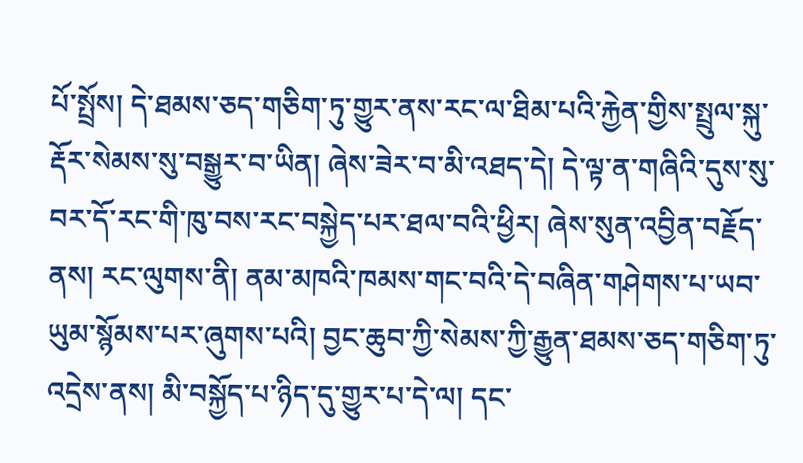པོ་སྤྲོས། དེ་ཐམས་ཅད་གཅིག་ཏུ་གྱུར་ནས་རང་ལ་ཐིམ་པའི་རྐྱེན་གྱིས་སྤྲུལ་སྐུ་རྡོར་སེམས་སུ་བསྒྱུར་བ་ཡིན། ཞེས་ཟེར་བ་མི་འཐད་དེ། དེ་ལྟ་ན་གཞིའི་དུས་སུ་བར་དོ་རང་གི་ཁུ་བས་རང་བསྐྱེད་པར་ཐལ་བའི་ཕྱིར། ཞེས་སུན་འབྱིན་བརྗོད་ནས། རང་ལུགས་ནི། ནམ་མཁའི་ཁམས་གང་བའི་དེ་བཞིན་གཤེགས་པ་ཡབ་ཡུམ་སྙོམས་པར་ཞུགས་པའི། བྱང་ཆུབ་ཀྱི་སེམས་ཀྱི་རྒྱུན་ཐམས་ཅད་གཅིག་ཏུ་འདྲེས་ནས། མི་བསྐྱོད་པ་ཉིད་དུ་གྱུར་པ་དེ་ལ། དང་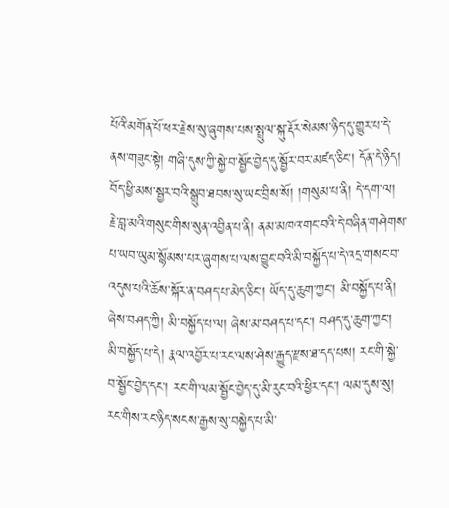པོའི་མགོན་པོ་ཕར་རྗེས་སུ་ཞུགས་པས་སྤྲུལ་སྐུ་རྡོར་སེམས་ཉིད་དུ་གྱུར་པ་དེ་ནས་གཟུང་སྟེ། གཞི་དུས་ཀྱི་སྐྱེ་བ་སྦྱོང་བྱེད་དུ་སྦྱོར་བར་མཛད་ཅིང་། དོན་དེ་ཉིད། བོད་ཕྱི་མས་སྦྱར་བའི་སྒྲུབ་ཐབས་སུ་ཡང་བྲིས་སོ། །གསུམ་པ་ནི། དེ་དག་ལ། རྗེ་བླ་མའི་གསུང་གིས་སུན་འབྱིན་པ་ནི། ནམ་མཁའ་གང་བའི་དེ་བཞིན་གཤེགས་པ་ཡབ་ཡུམ་སྙོམས་པར་ཞུགས་པ་ལས་བྱུང་བའི་མི་བསྐྱོད་པ་དེ་འདྲ་གསང་བ་འདུས་པའི་ཆོས་སྐོར་ན་བཤད་པ་མེད་ཅིང་། ཡོད་དུ་ཆུག་ཀྱང་། མི་བསྐྱོད་པ་ནི། ཞེས་བཤད་ཀྱི། མི་བསྐྱོད་པ་ལ། ཞེས་མ་བཤད་པ་དང་། བཤད་དུ་ཆུག་ཀྱང་། མི་བསྐྱོད་པ་དེ། རྣལ་འབྱོར་པ་རང་ལས་ཤེས་རྒྱུད་རྫས་ཐ་དད་པས། རང་གི་སྐྱེ་བ་སྦྱོང་བྱེད་དང་། རང་གི་ལམ་སྦྱོང་བྱེད་དུ་མི་རུང་བའི་ཕྱིར་དང་། ལམ་དུས་སུ། རང་གིས་རང་ཉིད་སངས་རྒྱས་སུ་བསྐྱེད་པ་མི་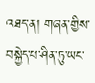འཐད་ན། གཞན་གྱིས་བསྐྱེད་པ་ཤིན་ཏུ་ཡང་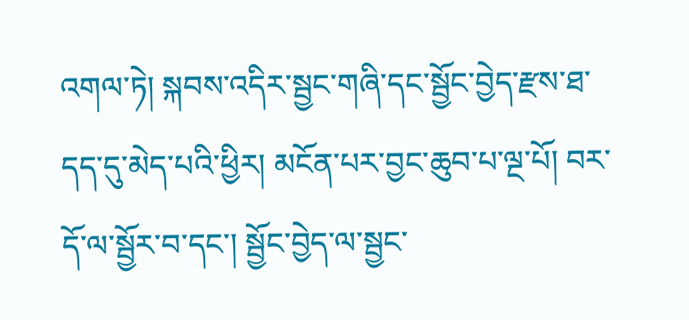འགལ་ཏེ། སྐབས་འདིར་སྦྱང་གཞི་དང་སྦྱོང་བྱེད་རྫས་ཐ་དད་དུ་མེད་པའི་ཕྱིར། མངོན་པར་བྱང་ཆུབ་པ་ལྔ་པོ། བར་དོ་ལ་སྦྱོར་བ་དང་། སྦྱོང་བྱེད་ལ་སྦྱང་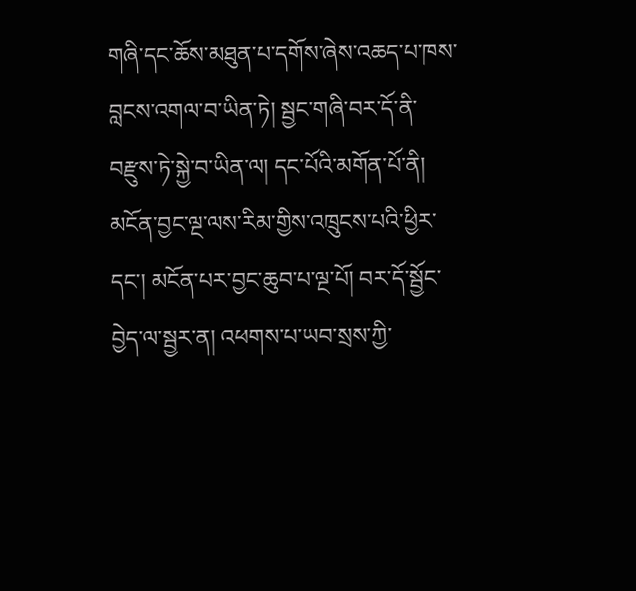གཞི་དང་ཆོས་མཐུན་པ་དགོས་ཞེས་འཆད་པ་ཁས་བླངས་འགལ་བ་ཡིན་ཏེ། སྦྱང་གཞི་བར་དོ་ནི་བརྫུས་ཏེ་སྐྱེ་བ་ཡིན་ལ། དང་པོའི་མགོན་པོ་ནི། མངོན་བྱང་ལྔ་ལས་རིམ་གྱིས་འཁྲུངས་པའི་ཕྱིར་དང་། མངོན་པར་བྱང་ཆུབ་པ་ལྔ་པོ། བར་དོ་སྦྱོང་བྱེད་ལ་སྦྱར་ན། འཕགས་པ་ཡབ་སྲས་ཀྱི་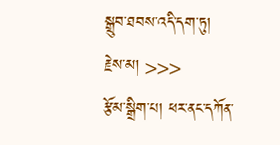སྒྲུབ་ཐབས་འདི་དག་ཏུ།                  རྗེས་མ། >>>
རྩོམ་སྒྲིག་པ། ཕར་ནང་དཀོན་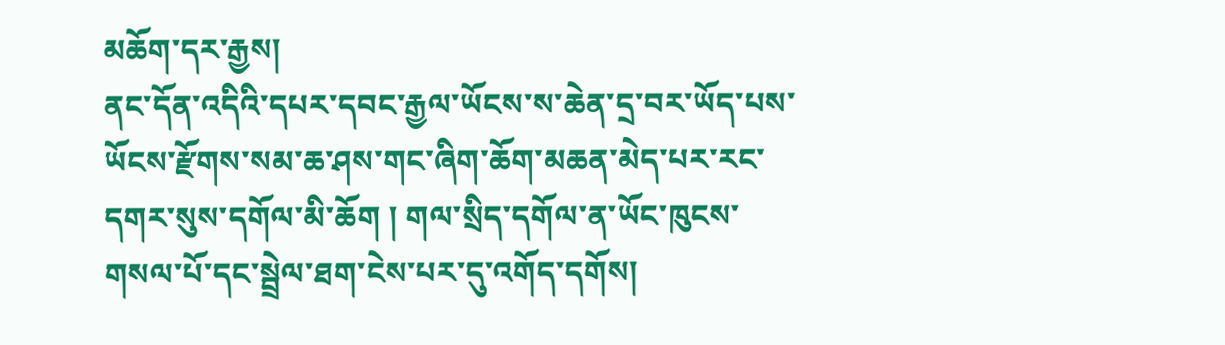མཆོག་དར་རྒྱས།
ནང་དོན་འདིའི་དཔར་དབང་རྒྱལ་ཡོངས་ས་ཆེན་དྲ་བར་ཡོད་པས་ཡོངས་རྫོགས་སམ་ཆ་ཤས་གང་ཞིག་ཆོག་མཆན་མེད་པར་རང་དགར་སུས་དགོལ་མི་ཆོག ། གལ་སྲིད་དགོལ་ན་ཡོང་ཁུངས་གསལ་པོ་དང་སྦྲེལ་ཐག་ངེས་པར་དུ་འགོད་དགོས།